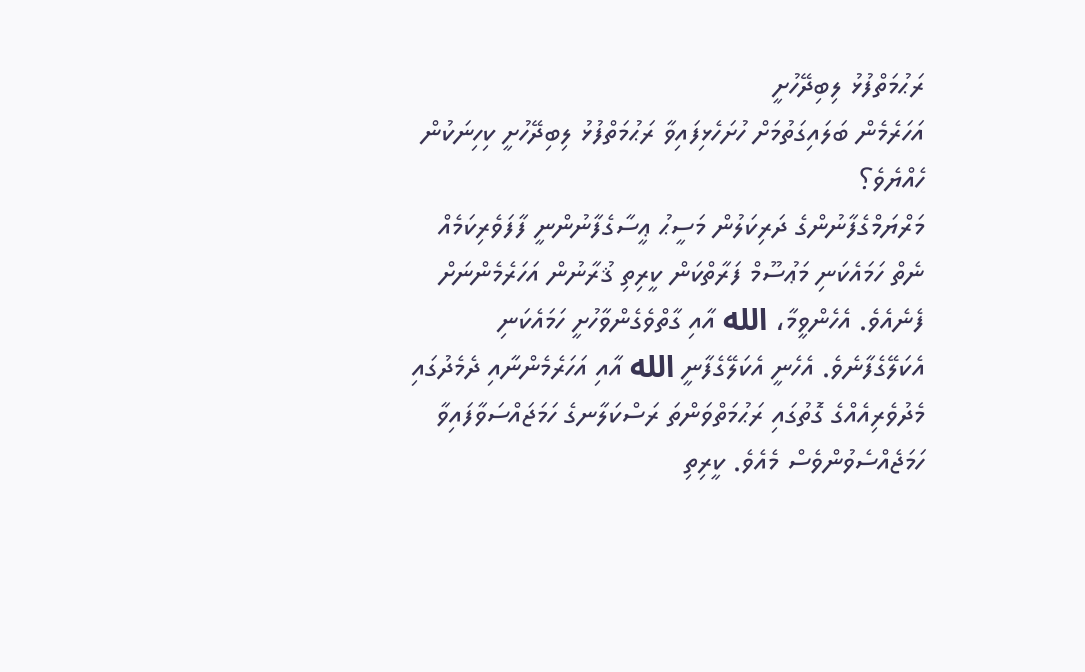ރަޙުމަތްފުޅު ލިބިދޭހުށީ
އަހަރެމެން ބަލައިގަތުމަށް ހުށަހެޅިފައިވާ ރަޙުމަތްފުޅު ލިބިދޭހުށީ ކިހިނަކުން ހެއްޔެވެ؟
މަރްޔަމްގެފާނުންގެ ދަރިކަލުން މަސީޙު ޢީސާގެފާނުންނީ ފާފަވެރިކަމެއް ނެތް ހަމައެކަނި މަޢުސޫމް ފަރާތްކަން ކީރިތި ޤުރާނުން އަހަރެމެންނަށް ފެނެއެވެ. އެހެންވީމާ، الله އާއި ގާތްވެގެންވާހުށީ ހަމައެކަނި އެކަލޭގެފާނެވެ. އެހެނީ އެކަލޭގެފާނީ الله އާއި އަހަރެމެންނާއި ދެމެދުގައި މެދުވެރިއެއްގެ ގޮތުގައި ރަޙުމަތްވަންތަ ރަސްކަލާނގެ ހަމަޖައްސަވާފައިވާ ހަމަޖެއްސެވުންވެސް މެއެވެ. ކީރިތި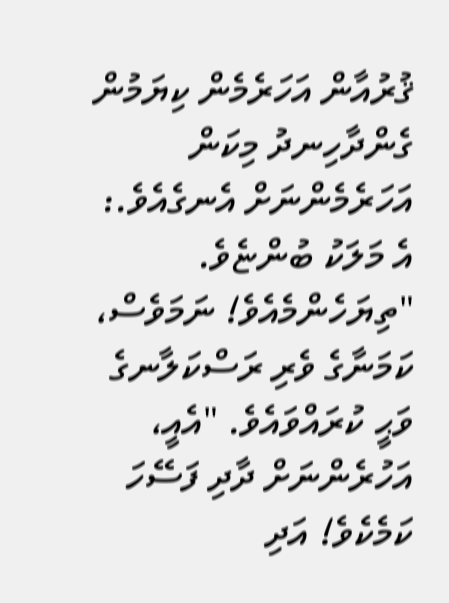ޤުރުއާން އަހަރެމެން ކިޔަމުން ގެންދާހިނދު މިކަން އަހަރެމެންނަށް އެނގެއެވެ.:
އެ މަލަކު ބުންޏެވެ. "ތިޔަހެންމެއެވެ! ނަމަވެސް، ކަމަނާގެ ވެރި ރަސްކަލާނގެ ވަޙީ ކުރައްވައެވެ. "އެއީ، އަހުރެންނަށް ދާދި ފަސޭހަ ކަމެކެވެ! އަދި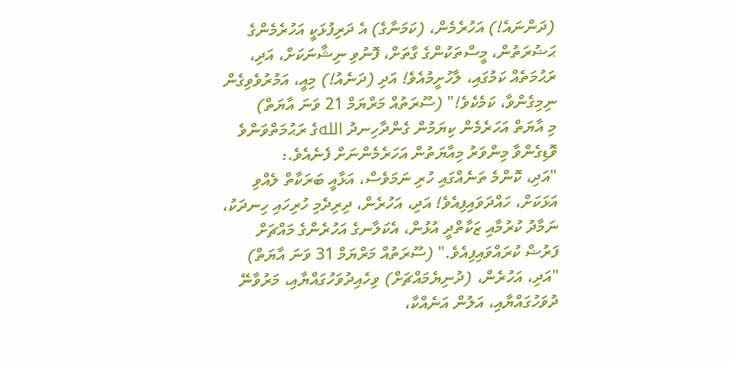(ދަންނައެ!) އަހުރެމެން، (ކަމަނާގެ) އެ ދަރިފުޅަކީ އަހުރެމެންގެ ޙަޟުރަތުން، މީސްތަކުންގެ ގާތަށް، ފޮނުވި ނިޝާނަކަށް، އަދި، ރަޙުމަތެއް ކަމުގައި، ލާހުށީމުއެވެ! އަދި (ދަނެއު!) މިއީ، އަމުރުވެވިގެން ނިމިގެންވާ، ކަމެކެވެ!" (ސޫރަތުއް މަރްޔަމް 21 ވަނަ އާޔަތް)
މި އާޔަތް އަހަރެމެން ކިޔަމުން ގެންދާހިނދު اللهގެ ރަޙުމަތްވަންވެ ވޮޑިގެންވާ މިންވަރު މިއާޔަތުން އަހަރެމެންނަށް ފެނެއެވެ.:
"އަދި، ކޮންމެ ތަނެއްގައި ހުރި ނަމަވެސް، އަޅާއީ ބަރަކާތް ލެއްވި އަޅަކަށް، ހައްދަވައިފިއެވެ! އަދި، އަހުރެން، ދިރިދެމި ހުރިހައި ހިނދަކު، ނަމާދު ކުރުމާއި ޒަކާތްދީ އުޅުން، އެކަލާނގެ އަހުރެންގެ މައްޗަށް ފަރުޟް ކުރައްވައިފިއެވެ." (ސޫރަތުއް މަރްޔަމް 31 ވަނަ އާޔަތް)
"އަދި، އަހުރެން، (ދުނިޔެމައްޗަށް) ވިހެއިދުވަހުގައްޔާއި، މަރުވާނޭ ދުވަހުގައްޔާއި، އަލުން އަނެއްކާ،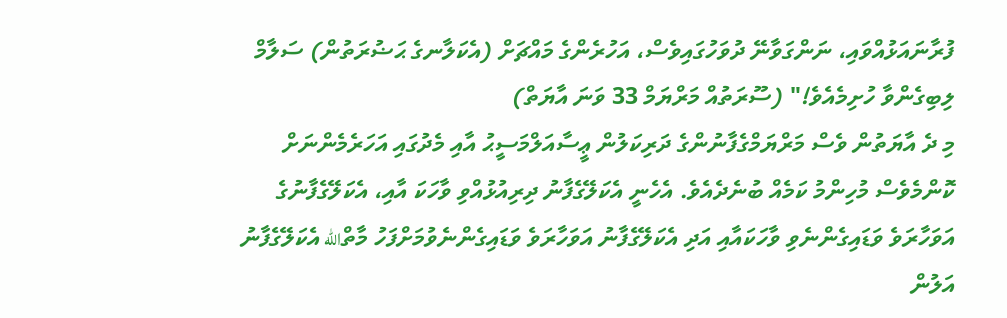ފުރާނައަޅުއްވައި، ނަންގަވާނޭ ދުވަހުގައިވެސް، އަހުރެންގެ މައްޗަށް (އެކަލާނގެ ޙަޟުރަތުން) ސަލާމް ލިބިގެންވާ ހުށިމެއެވެ!" (ސޫރަތުއް މަރްޔަމް 33 ވަނަ އާޔަތް)
މި ދެ އާޔަތުން ވެސް މަރްޔަމްގެފާނުންގެ ދަރިކަލުން ޢީސާއަލްމަސީޙު އާއި މެދުގައި އަހަރެމެންނަށް ކޮންމެވެސް މުހިންމު ކަމެއް ބުނެދެއެވެ. އެހެނީ އެކަލޭގެފާނު ދިރިއުޅުއްވި ވާހަކަ އާއި، އެކަލޭގެފާނުގެ އަވަހާރަވެ ވަޑައިގެންނެވި ވާހަކައާއި އަދި އެކަލޭގެފާނު އަވަހާރަވެ ވަޑައިގެންނެވުމަށްފަހު މާތްالله އެކަލޭގެފާނު އަލުން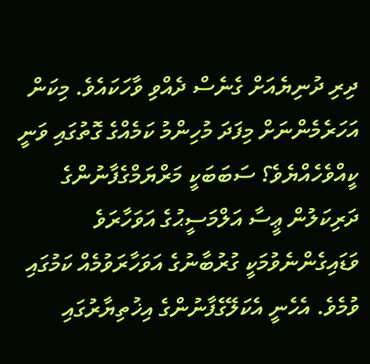ދިރި ދުނިޔެއަށް ގެނެސް ދެއްވި ވާހަކައެވެ. މިކަން އަހަރެމެންނަށް މިފަދަ މުހިންމު ކަމެއްގެ ގޮތުގައި ވަނީ ކީއްވެހެއްޔެވެ؟ ސަބަބަކީ މަރްޔަމްގެފާނުންގެ ދަރިކަލުން ޢީސާ އަލްމަސީޙުގެ އަވަހާރަވެ ވަޑައިގެންނެވުމަކީ ގުރުބާނުގެ އަވަހާރަވުމެއް ކަމުގައި ވުމެވެ. އެހެނީ އެކަލޭގެފާނުންގެ އިޚުތިޔާރުގައި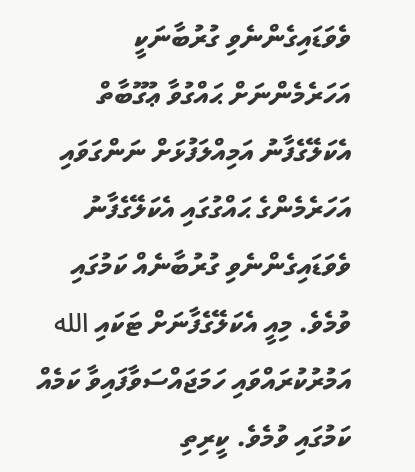ވެވަޑައިގެންނެވި ގުރުބާނަކީ އަހަރެމެންނަށް ޙައްގުވާ ޢުގޫބާތް އެކަލޭގެފާނު އަމިއްލަފުޅަށް ނަންގަވައި އަހަރެމެންގެ ޙައްގުގައި އެކަލޭގެފާނު ވެވަޑައިގެންނެވި ގުރުބާނެއް ކަމުގައި ވުމެވެ. މިއީ އެކަލޭގެފާނަށް ޓަކައި الله އަމުރުކުރައްވައި ހަމަޖައްސަވާފައިވާ ކަމެއް ކަމުގައި ވުމެވެ. ކީރިތި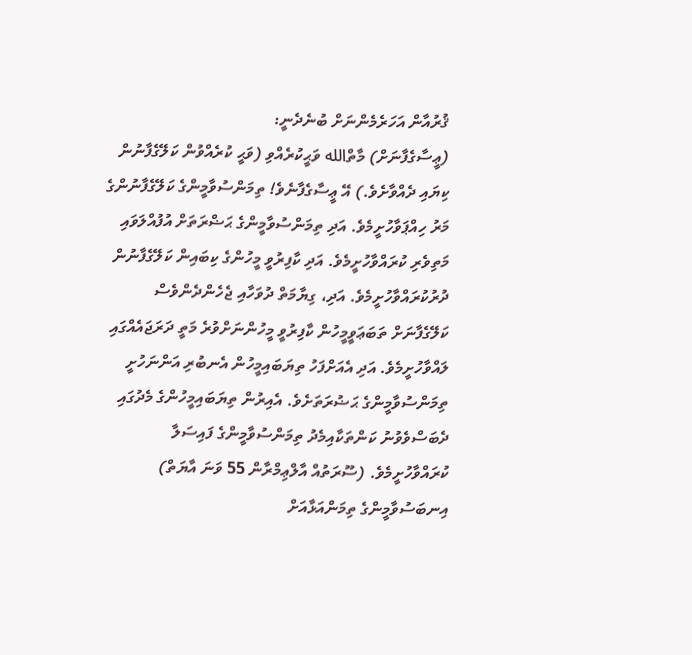ޤުރުއާން އަހަރެމެންނަށް ބުނެދެނީ:
(ޢީސާގެފާނަށް) މާތްالله ވަޙީކުރެއްވި (ވަޙީ ކުރެއްވުން ކަލޭގެފާނުން ކިޔައި ދެއްވާށެވެ.) އޭ ޢީސާގެފާނެވެ! ތިމަންސުވާމީންގެ ކަލޭގެފާނުންގެ މަރު ހިއްޕަވާހުށީމެވެ. އަދި ތިމަންސުވާމީންގެ ޙަޟްރަތަށް އުފުއްލަވައި މަތިވެރި ކުރައްވާހުށީމެވެ. އަދި ކާފިރުވީ މީހުންގެ ކިބައިން ކަލޭގެފާނުން ދުރުކުރައްވާހުށީމެވެ. އަދި، ގިޔާމަތް ދުވަހާއި ޖެހެންދެންވެސް ކަލޭގެފާނަށް ތަބަޢަވީމީހުން ކާފިރުވީ މީހުންނަށްވުރެ މަތީ ދަރަޖައެއްގައި ލައްވާހުށީމެވެ. އަދި އެއަށްފަހު ތިޔަބައިމީހުން އެނބުރި އަންނަހުށީ ތިމަންސުވާމީންގެ ޙަޟުރަތަށެވެ. އެއިރުން ތިޔަބައިމީހުންގެ މެދުގައި ދެބަސްވެވުނު ކަންތަކާއިމެދު ތިމަންސުވާމީންގެ ފައިސަލާ ކުރައްވާހުށީމެވެ. (ސޫރަތުއް އާލްޢިމްރާން 55 ވަނަ އާޔަތް)
އިނބަސުވާމީންގެ ތިމަންއަޅާއަށް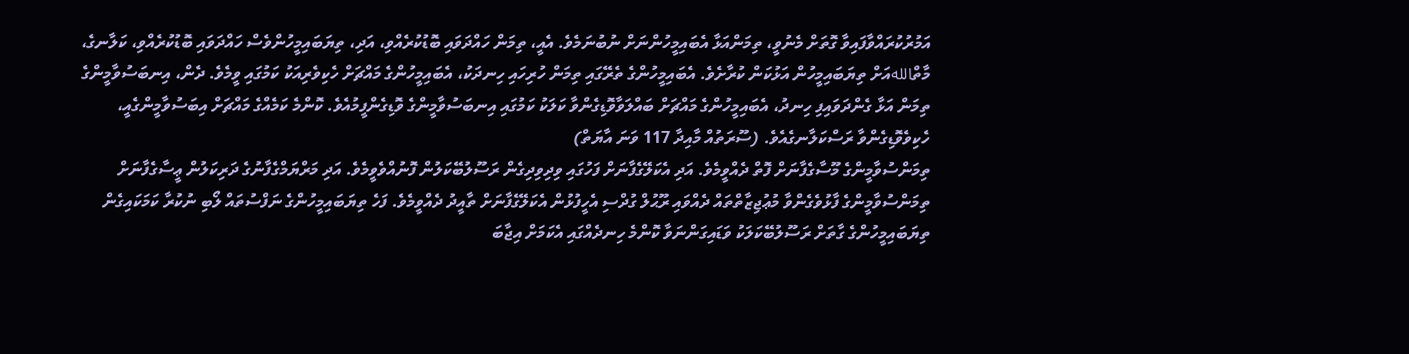އަމުރުކުރައްވާފައިވާ ގޮތަށް މެނުވީ، ތިމަންއަޅާ އެބައިމީހުންނަށް ނުބުނަމެވެ. އެއީ، ތިމަން ހައްދަވައި ބޮޑުކުރެއްވި، އަދި، ތިޔަބައިމީހުންވެސް ހައްދަވައި ބޮޑުކުރެއްވި، ކަލާނގެ، މާތްاللهއަށް ތިޔަބައިމީހުން އަޅުކަން ކުރާށެވެ. އެބައިމީހުންގެ ތެރޭގައި ތިމަން ހުރިހައި ހިނދަކު، އެބައިމީހުންގެ މައްޗަށް ހެކިވެރިއަކު ކަމުގައި ވީމެވެ. ދެން، އިނބަސުވާމީންގެ ތިމަން އަޅާ ގެންދަވައިފި ހިނދު، އެބައިމީހުންގެ މައްޗަށް ބައްލަވާވޮޑިގެންވާ ކަލަކު ކަމުގައި އިނބަސުވާމީންގެ ވޮޑިގެންފީމުއެވެ. ކޮންމެ ކަމެއްގެ މައްޗަށް އިބަސުވާމީންގެއީ، ހެކިވެވޮޑިގެންވާ ރަސްކަލާނގެއެވެ. (ސޫރަތުއް މާއިދާ 117 ވަނަ އާޔަތް)
ތިމަންސުވާމީންގެ މޫސާގެފާނަށް ފޮތް ދެއްވީމެވެ. އަދި އެކަލޭގެފާނަށް ފަހުގައި ވިދިވިދިގެން ރަސޫލުބޭކަލުން ފޮނުއްވެވީމެވެ. އަދި މަރްޔަމްގެފާނުގެ ދަރިކަލުން ޢީސާގެފާނަށް ތިމަންސުވާމީންގެ ފާޅުވެގެންވާ މުޢުޖިޒާތްތައް ދެއްވައި ރޫޙުލް ގުދްސި އެހީފުޅުން އެކަލޭގެފާނަށް ތާއީދު ދެއްވީމެވެ. ފަހެ ތިޔަބައިމީހުންގެ ނަފްސުތައް ލޯބި ނުކުރާ ކަމަކައިގެން ތިޔަބައިމީހުންގެ ގާތަށް ރަސޫލުބޭކަލަކު ވަޑައިގަންނަވާ ކޮންމެ ހިނދެއްގައި އެކަމަށް އިޖާބަ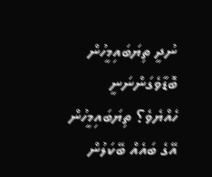ނުދީ ތިޔަބައިމީހުން ބޮޑާވެގަންނަނީ ހެއްޔެވެ؟ ތިޔަބައިމީހުން އޭގެ ބައެއް ބޭކަލުން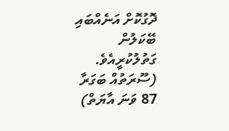ދޮގުކޮށް އަނެއްބައި ބޭކަލުން ގަތުލުކުރީއެވެ. (ސޫރަތުއް ބަގަރާ 87 ވަނަ އާޔަތް)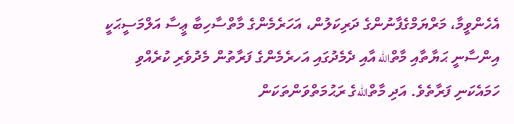އެހެންވީމާ، މަރްޔަމްގެފާނުންގެ ދަރިކަލުން، އަހަރެމެންގެ މާތްސާހިބާ ޢީސާ އަލްމަސީޙަކީ އިންސާނީ ޙަޔާތާއި މާތްالله އާއި ދެމެދުގައި އަހރެމެންގެ ފަރާތުން މެދުވެރި ކުރެއްވި ހަމައެކަނި ފަރާތެވެ. އަދި މާތްاللهގެ ރަޙުމަތްވަންތަކަން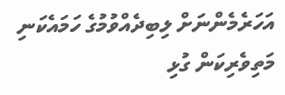އަހަރެމެންނަށް ލިބިދެއްވުމުގެ ހަމައެކަނި މަތިވެރިކަން ގުޅި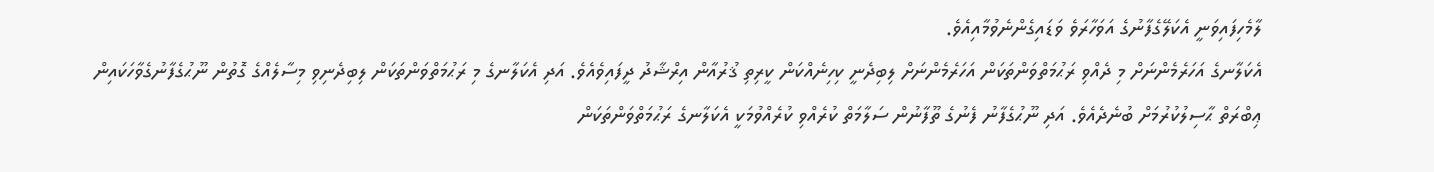ލާމެހިފައިވަނީ އެކަލޭގެފާނުގެ އަވަހާރަވެ ވަޑައިގެންނެވުމާއިއެވެ.
އެކަލާނގެ އަހަރެމެންނަށް މި ދެއްވި ރަޙުމަތްވަންތަކަން އަހަރެމެންނަށް ލިބިދެނީ ކިހިނެއްކަން ކީރިތި ޤުރުއާން އިރްޝާދު ދީފައިވެއެވެ. އަދި އެކަލާނގެ މި ރަޙުމަތްވަންތަކަން ލިބިދެނިވި މިސާލެއްގެ ގޮތުން ނޫޙުގެފާނުގެވާހަކައިން ޢިބްރަތް ޙާސިލުކުރުމަށް ބުނެދެއެވެ. އަދި ނޫޙުގެފާނު ފެނުގެ ތޫފާނުން ސަލާމަތް ކުރެއްވި ކުރެއްވުމަކީ އެކަލާނގެ ރަޙުމަތްވަންތަކަން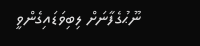ނޫޙުގެފާނަށް ލިބިވަޑައިގެންވީ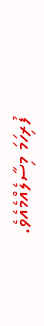ފުރިހަމަ މިސާލެއްމެއެވެ.